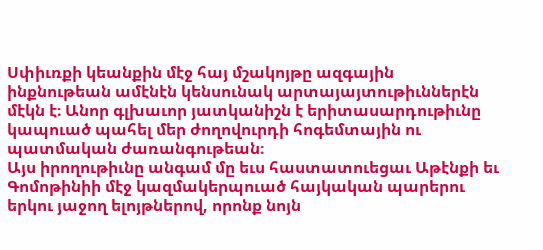Սփիւռքի կեանքին մէջ հայ մշակոյթը ազգային ինքնութեան ամէնէն կենսունակ արտայայտութիւններէն մէկն է։ Անոր գլխաւոր յատկանիշն է երիտասարդութիւնը կապուած պահել մեր ժողովուրդի հոգեմտային ու պատմական ժառանգութեան։
Այս իրողութիւնը անգամ մը եւս հաստատուեցաւ Աթէնքի եւ Գոմոթինիի մէջ կազմակերպուած հայկական պարերու երկու յաջող ելոյթներով, որոնք նոյն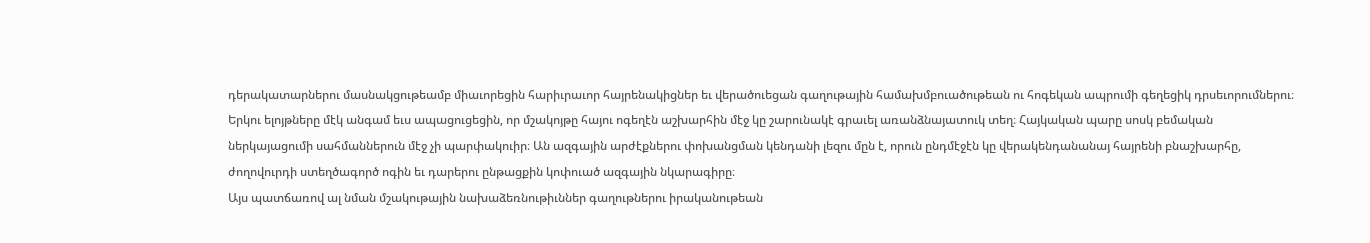դերակատարներու մասնակցութեամբ միաւորեցին հարիւրաւոր հայրենակիցներ եւ վերածուեցան գաղութային համախմբուածութեան ու հոգեկան ապրումի գեղեցիկ դրսեւորումներու։
Երկու ելոյթները մէկ անգամ եւս ապացուցեցին, որ մշակոյթը հայու ոգեղէն աշխարհին մէջ կը շարունակէ գրաւել առանձնայատուկ տեղ։ Հայկական պարը սոսկ բեմական ներկայացումի սահմաններուն մէջ չի պարփակուիր։ Ան ազգային արժէքներու փոխանցման կենդանի լեզու մըն է, որուն ընդմէջէն կը վերակենդանանայ հայրենի բնաշխարհը, ժողովուրդի ստեղծագործ ոգին եւ դարերու ընթացքին կոփուած ազգային նկարագիրը։
Այս պատճառով ալ նման մշակութային նախաձեռնութիւններ գաղութներու իրականութեան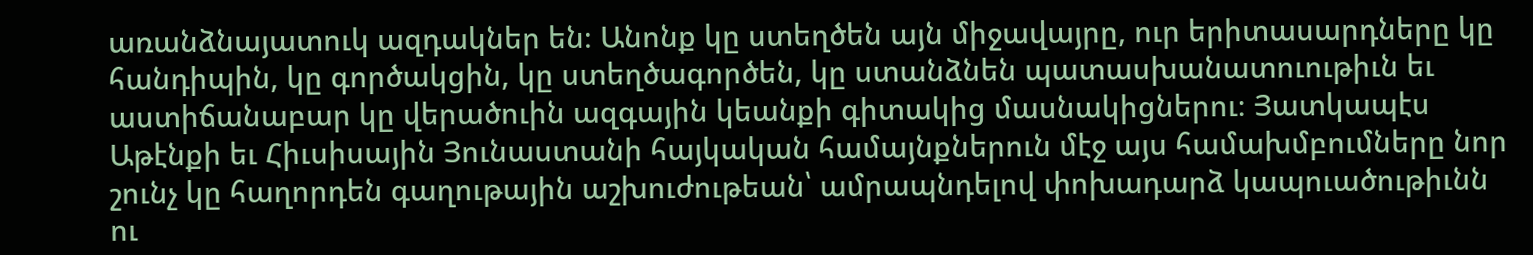առանձնայատուկ ազդակներ են։ Անոնք կը ստեղծեն այն միջավայրը, ուր երիտասարդները կը հանդիպին, կը գործակցին, կը ստեղծագործեն, կը ստանձնեն պատասխանատուութիւն եւ աստիճանաբար կը վերածուին ազգային կեանքի գիտակից մասնակիցներու։ Յատկապէս Աթէնքի եւ Հիւսիսային Յունաստանի հայկական համայնքներուն մէջ այս համախմբումները նոր շունչ կը հաղորդեն գաղութային աշխուժութեան՝ ամրապնդելով փոխադարձ կապուածութիւնն ու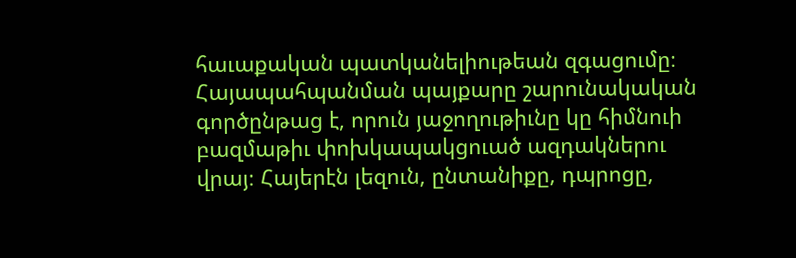հաւաքական պատկանելիութեան զգացումը։
Հայապահպանման պայքարը շարունակական գործընթաց է, որուն յաջողութիւնը կը հիմնուի բազմաթիւ փոխկապակցուած ազդակներու վրայ։ Հայերէն լեզուն, ընտանիքը, դպրոցը,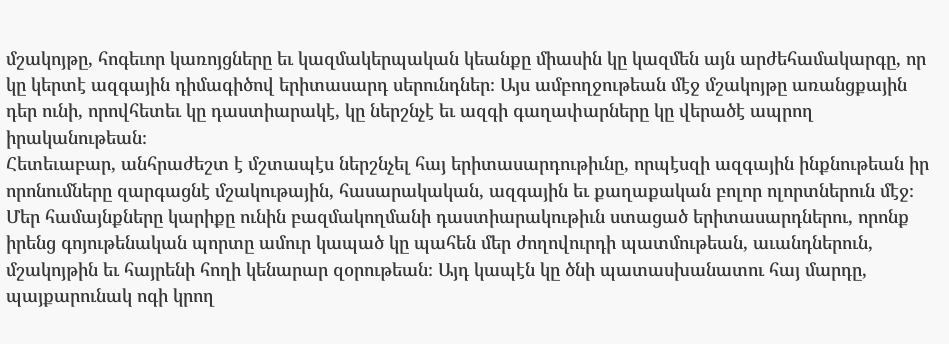մշակոյթը, հոգեւոր կառոյցները եւ կազմակերպական կեանքը միասին կը կազմեն այն արժեհամակարգը, որ կը կերտէ ազգային դիմագիծով երիտասարդ սերունդներ։ Այս ամբողջութեան մէջ մշակոյթը առանցքային դեր ունի, որովհետեւ կը դաստիարակէ, կը ներշնչէ եւ ազգի գաղափարները կը վերածէ ապրող իրականութեան։
Հետեւաբար, անհրաժեշտ է մշտապէս ներշնչել հայ երիտասարդութիւնը, որպէսզի ազգային ինքնութեան իր որոնումները զարգացնէ մշակութային, հասարակական, ազգային եւ քաղաքական բոլոր ոլորտներուն մէջ։ Մեր համայնքները կարիքը ունին բազմակողմանի դաստիարակութիւն ստացած երիտասարդներու, որոնք իրենց գոյութենական պորտը ամուր կապած կը պահեն մեր ժողովուրդի պատմութեան, աւանդներուն, մշակոյթին եւ հայրենի հողի կենարար զօրութեան։ Այդ կապէն կը ծնի պատասխանատու հայ մարդը, պայքարունակ ոգի կրող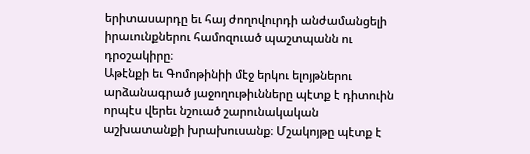երիտասարդը եւ հայ ժողովուրդի անժամանցելի իրաւունքներու համոզուած պաշտպանն ու դրօշակիրը։
Աթէնքի եւ Գոմոթինիի մէջ երկու ելոյթներու արձանագրած յաջողութիւնները պէտք է դիտուին որպէս վերեւ նշուած շարունակական աշխատանքի խրախուսանք։ Մշակոյթը պէտք է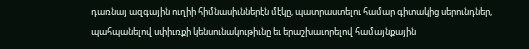դառնայ ազգային ուղիի հիմնասիւններէն մէկը, պատրաստելու համար գիտակից սերունդներ, պահպանելով սփիւռքի կենսունակութիւնը եւ երաշխաւորելով համայնքային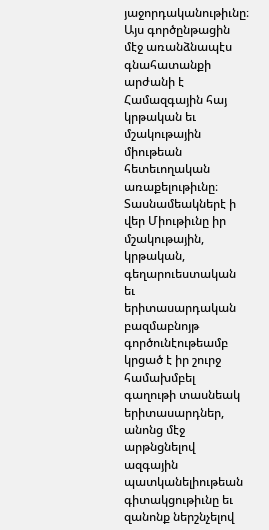յաջորդականութիւնը։
Այս գործընթացին մէջ առանձնապէս գնահատանքի արժանի է Համազգային հայ կրթական եւ մշակութային միութեան հետեւողական առաքելութիւնը։ Տասնամեակներէ ի վեր Միութիւնը իր մշակութային, կրթական, գեղարուեստական եւ երիտասարդական բազմաբնոյթ գործունէութեամբ կրցած է իր շուրջ համախմբել գաղութի տասնեակ երիտասարդներ, անոնց մէջ արթնցնելով ազգային պատկանելիութեան գիտակցութիւնը եւ զանոնք ներշնչելով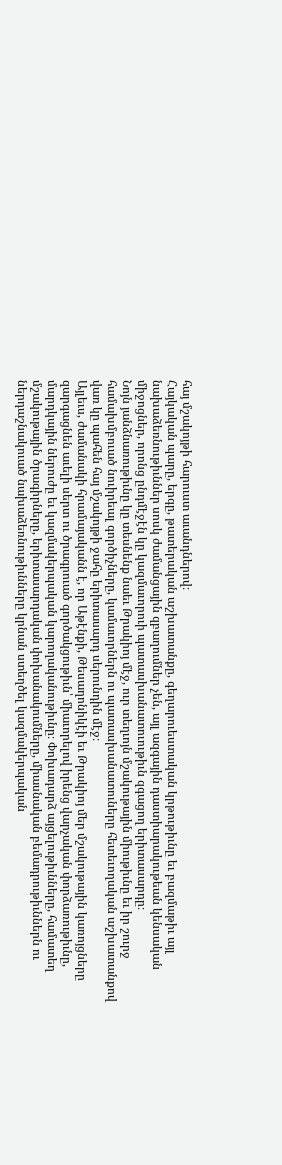հայ մշակոյթի հարուստ աւանդներով։
Հայկական պարը, երգը, թատերական աշխատանքը, գեղարուեստական կրթութիւնը եւ բազմաթիւ այլ նախաձեռնութիւններ սոսկ ժամանցային զբաղումներ չեն, այլ ազգային դաստիարակութեան կենսական միջոցներ, որոնց ընդմէջէն կը կազմաւորուի պատասխանատուութիւն զգացող երիտասարդը։
Նոյն յանձնառութիւնը կը տեսնենք նաեւ Թրակիոյ մէջ, ուր տեղւոյն մշակութային միութիւնը եւ իր շուրջ համախմբուած նուիրեալ գործիչները, կամաւորներն ու պատասխանատուները հետեւողական աշխատանքով վառ կը պահեն հայ մշակոյթի ջահը երիտասարդ սերունդին մէջ։
Այլեւս, ժամանակի հրամայականն է, որ Աթէնքի, Թեսաղոնիկէի եւ Թրակիոյ մեր մշակութային կառոյցները զարգացնեն աւելի սերտ ու ծրագրուած գործակցութիւն՝ միաւորելով իրենց վարչական փորձառութիւնը, մարդկային ներուժը եւ կազմակերպական կարողականութիւնը։ Փոխադարձ այցելութիւնները, համատեղ մշակութային ծրագիրները, երիտասարդական փոխանակումները, միասնական բեմադրութիւններն ու ներդաշնակուած նախաձեռնութիւնները կրնան ստեղծել կազմակերպական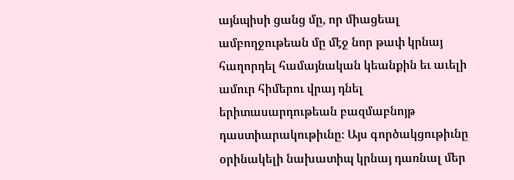այնպիսի ցանց մը, որ միացեալ ամբողջութեան մը մէջ նոր թափ կրնայ հաղորդել համայնական կեանքին եւ աւելի ամուր հիմերու վրայ դնել երիտասարդութեան բազմաբնոյթ դաստիարակութիւնը։ Այս գործակցութիւնը օրինակելի նախատիպ կրնայ դառնալ մեր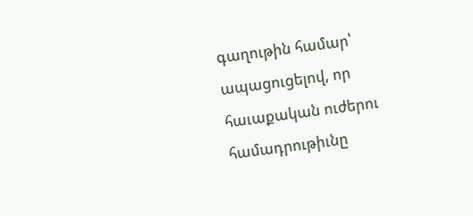գաղութին համար՝ ապացուցելով, որ հաւաքական ուժերու համադրութիւնը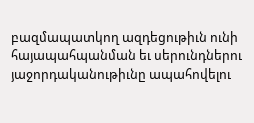բազմապատկող ազդեցութիւն ունի հայապահպանման եւ սերունդներու յաջորդականութիւնը ապահովելու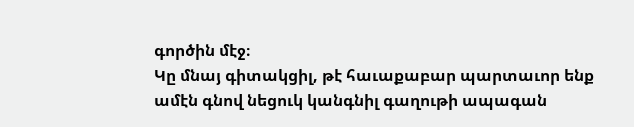գործին մէջ։
Կը մնայ գիտակցիլ, թէ հաւաքաբար պարտաւոր ենք ամէն գնով նեցուկ կանգնիլ գաղութի ապագան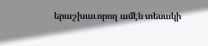երաշխաւորող ամէն տեսակի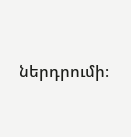ներդրումի։